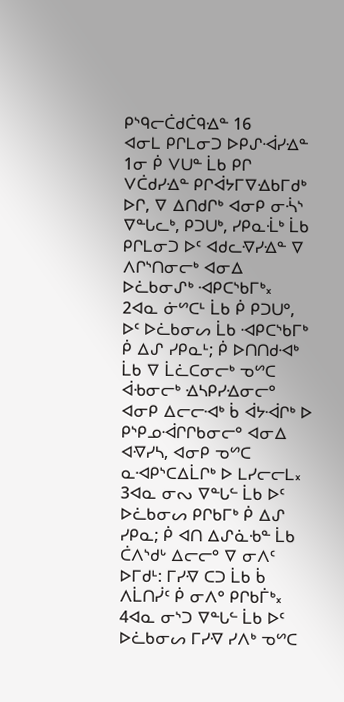ᑭᔅᑫᓕᑖᑯᑖᑫᐎᓐ 16
ᐊᓂᒪ ᑭᒋᒪᓂᑐ ᐅᑭᔑᐙᓯᐎᓐ
1ᓂ ᑮ ᐯᑌᓐ ᒫᑲ ᑭᒋ ᐯᑖᑯᓯᐎᓐ ᑭᒋᐋᔭᒥᐁᐎᑲᒥᑯᒃ ᐅᒋ, ᐁ ᐃᑎᑯᒋᒃ ᐊᓂᑭ ᓂᔂᔅ ᐁᓐᒐᓚᒃ, ᑭᑐᑌᒃ, ᓯᑭᓇᒸᒃ ᒫᑲ ᑭᒋᒪᓂᑐ ᐅᑦ ᐊᑯᓚᐌᓯᐎᓐ ᐁ ᐱᒋᔅᑎᓂᓕᒃ ᐊᓂᐃ ᐅᓛᑲᓂᔑᒃ ᐗᑭᑕᔅᑲᒥᒃ᙮
2ᐊᓇ ᓃᔥᑕᒻ ᒫᑲ ᑮ ᑭᑐᑌᐤ, ᐅᑦ ᐅᓛᑲᓂᔕ ᒫᑲ ᐗᑭᑕᔅᑲᒥᒃ ᑮ ᐃᔑ ᓯᑭᓇᒻ; ᑮ ᐅᑎᑎᑯᐗᒃ ᒫᑲ ᐁ ᒫᓛᑕᓂᓕᒃ ᓀᔥᑕ ᐋᑾᓂᓕᒃ ᐎᓴᑭᓯᐎᓂᓕᐤ ᐊᓂᑭ ᐃᓕᓕᐗᒃ ᑳ ᐋᔭᐙᒋᒃ ᐅ ᑭᔅᑭᓄᐙᒋᒋᑲᓂᓕᐤ ᐊᓂᐃ ᐊᐌᓯᓴ, ᐊᓂᑭ ᓀᔥᑕ ᓇᐗᑭᔅᑕᐃᒫᒋᒃ ᐅ ᒪᓯᓕᓕᒪ᙮
3ᐊᓇ ᓂᔓ ᐁᓐᒐᓪ ᒫᑲ ᐅᑦ ᐅᓛᑲᓂᔕ ᑭᒋᑲᒥᒃ ᑮ ᐃᔑ ᓯᑭᓇ; ᑮ ᐊᑎ ᐃᔑᓈᑾᓐ ᒫᑲ ᑖᐱᔅᑯᒡ ᐃᓕᓕᐤ ᐁ ᓂᐱᑦ ᐅᒥᑯᒻ: ᒥᓯᐌ ᑕᑐ ᒫᑲ ᑳ ᐱᒫᑎᓰᑦ ᑮ ᓂᐱᐤ ᑭᒋᑲᒦᒃ᙮
4ᐊᓇ ᓂᔅᑐ ᐁᓐᒐᓪ ᒫᑲ ᐅᑦ ᐅᓛᑲᓂᔕ ᒥᓯᐌ ᓯᐱᒃ ᓀᔥᑕ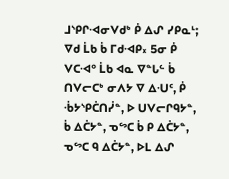ᒧᔅᑭᒋᐗᓂᐯᑯᒃ ᑮ ᐃᔑ ᓯᑭᓇᒻ; ᐁᑯ ᒫᑲ ᑳ ᒥᑯᐗᑭ᙮ 5ᓂ ᑮ ᐯᑕᐗᐤ ᒫᑲ ᐊᓇ ᐁᓐᒐᓪ ᑳ ᑎᐯᓕᑕᒃ ᓂᐱᔭ ᐁ ᐃᑗᑦ, ᑮ ᒀᔭᔅᑭᑖᑎᓰᓐ, ᐅ ᑌᐯᓕᒋᑫᔭᓐ, ᑳ ᐃᑖᔭᓐ, ᓀᔥᑕ ᑳ ᑭ ᐃᑖᔭᓐ, ᓀᔥᑕ ᑫ ᐃᑖᔭᓐ, ᐅᒪ ᐃᔑ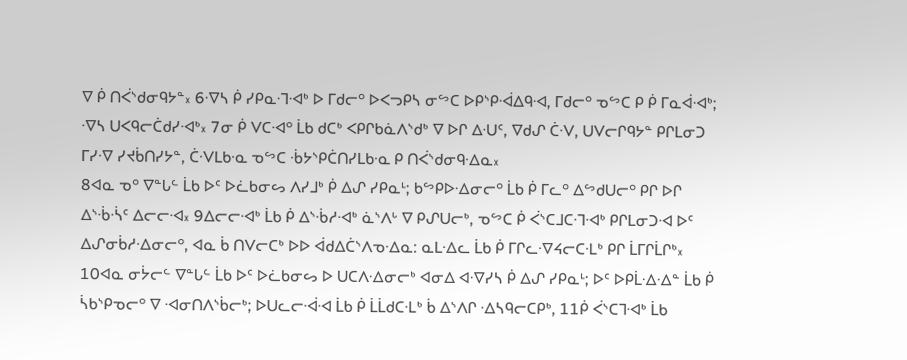ᐁ ᑮ ᑎᐹᔅᑯᓂᑫᔭᓐ᙮ 6ᐌᓴ ᑮ ᓯᑭᓇᒬᐗᒃ ᐅ ᒥᑯᓕᐤ ᐅᐸᓓᑭᓴ ᓂᔥᑕ ᐅᑭᔅᑭᐙᐃᑫᐗ, ᒥᑯᓕᐤ ᓀᔥᑕ ᑭ ᑮ ᒥᓇᐋᐗᒃ; ᐌᓴ ᑌᐸᑫᓕᑖᑯᓯᐗᒃ᙮ 7ᓂ ᑮ ᐯᑕᐗᐤ ᒫᑲ ᑯᑕᒃ ᐸᑭᒋᑲᓈᐱᔅᑯᒃ ᐁ ᐅᒋ ᐃᑗᑦ, ᐁᑯᔑ ᑖᐺ, ᑌᐯᓕᒋᑫᔭᓐ ᑭᒋᒪᓂᑐ ᒥᓯᐌ ᓯᔪᑳᑎᓯᔭᓐ, ᑖᐺᒪᑲᓋ ᓀᔥᑕ ᒀᔭᔅᑭᑖᑎᓯᒪᑲᓋ ᑭ ᑎᐹᔅᑯᓂᑫᐎᓇ᙮
8ᐊᓇ ᓀᐤ ᐁᓐᒐᓪ ᒫᑲ ᐅᑦ ᐅᓛᑲᓂᔕ ᐱᓯᒧᒃ ᑮ ᐃᔑ ᓯᑭᓇᒻ; ᑲᔥᑭᐅᐎᓂᓕᐤ ᒫᑲ ᑮ ᒥᓚᐤ ᐃᔥᑯᑌᓕᐤ ᑭᒋ ᐅᒋ ᐃᔅᒀᔂᑦ ᐃᓕᓕᐗ᙮ 9ᐃᓕᓕᐗᒃ ᒫᑲ ᑮ ᐃᔅᒀᓱᐗᒃ ᓈᔅᐱᒡ ᐁ ᑭᔑᑌᓕᒃ, ᓀᔥᑕ ᑮ ᐹᔅᑕᒧᑕᒬᐗᒃ ᑭᒋᒪᓂᑐᐗ ᐅᑦ ᐃᔑᓂᑳᓱᐎᓂᓕᐤ, ᐊᓇ ᑳ ᑎᐯᓕᑕᒃ ᐅᐅ ᐋᑯᐃᑖᔅᐱᓀᐎᓇ: ᓇᒪᐎᓚ ᒫᑲ ᑮ ᒥᒋᓚᐌᔦᓕᑕᒶᒃ ᑭᒋ ᒫᒥᒋᒫᒋᒃ᙮
10ᐊᓇ ᓂᔮᓕᓪ ᐁᓐᒐᓪ ᒫᑲ ᐅᑦ ᐅᓛᑲᓂᔕ ᐅ ᑌᑕᐱᐎᓂᓕᒃ ᐊᓂᐃ ᐊᐌᓯᓴ ᑮ ᐃᔑ ᓯᑭᓇᒻ; ᐅᑦ ᐅᑭᒫᐎᐎᓐ ᒫᑲ ᑮ ᓵᑲᔅᑭᓀᓕᐤ ᐁ ᐗᓂᑎᐱᔅᑳᓕᒃ; ᐅᑌᓚᓕᐙᐗ ᒫᑲ ᑮ ᒫᒫᑯᑕᒶᒃ ᑳ ᐃᔅᐱᒋ ᐎᓴᑫᓕᑕᑭᒃ, 11ᑮ ᐹᔅᑕᒣᐗᒃ ᒫᑲ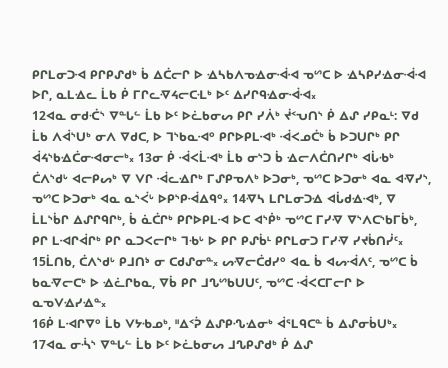ᑭᒋᒪᓂᑐᐗ ᑭᒋᑭᔑᑯᒃ ᑳ ᐃᑖᓕᒋ ᐅ ᐎᓴᑲᐱᓀᐎᓂᐙᐗ ᓀᔥᑕ ᐅ ᐎᓴᑭᓯᐎᓂᐙᐗ ᐅᒋ, ᓇᒪᐎᓚ ᒫᑲ ᑮ ᒥᒋᓚᐌᔦᓕᑕᒶᒃ ᐅᑦ ᐃᓯᒋᑫᐎᓂᐙᐗ᙮
12ᐊᓇ ᓂᑯᑣᔅ ᐁᓐᒐᓪ ᒫᑲ ᐅᑦ ᐅᓛᑲᓂᔕ ᑭᒋ ᓯᐲᒃ ᔫᑉᕃᑎᔅ ᑮ ᐃᔑ ᓯᑭᓇᒻ: ᐁᑯ ᒫᑲ ᐱᐋᔅᑌᒃ ᓂᐱ ᐁᑯᑕ, ᐅ ᒣᔅᑲᓇᐗᐤ ᑭᒋᐅᑭᒪᐗᒃ ᐙᐸᓄᑖᒃ ᑳ ᐅᑐᑌᒋᒃ ᑭᒋ ᐋᔦᔅᑲᐎᑖᓂᐗᓂᓕᒃ᙮ 13ᓂ ᑮ ᐙᐸᒫᐗᒃ ᒫᑲ ᓂᔅᑐ ᑳ ᐎᓕᐱᑖᑎᓯᒋᒃ ᐊᒑᑾᒃ ᑖᐱᔅᑯᒡ ᐊᓕᑭᔕᒃ ᐁ ᐯᒋ ᐙᓚᐎᒋᒃ ᒥᔑᑭᓀᐱᒃ ᐅᑐᓂᒃ, ᓀᔥᑕ ᐅᑐᓂᒃ ᐊᓇ ᐊᐌᓯᔅ, ᓀᔥᑕ ᐅᑐᓂᒃ ᐊᓇ ᓇᔅᐹᒡ ᐅᑭᔅᑭᐙᐃᑫᐤ᙮ 14ᐌᓴ ᒪᒋᒪᓂᑐᐎ ᐊᒑᑯᐎᐗᒃ, ᐁ ᒫᒪᔅᑳᒋ ᐃᔑᒋᑫᒋᒃ, ᑳ ᓈᑖᒋᒃ ᑭᒋᐅᑭᒪᐗ ᐅᑕ ᐊᔅᑮᒃ ᓀᔥᑕ ᒥᓯᐌ ᐁᔅᐱᑕᔅᑲᒥᑳᒃ, ᑭᒋ ᒪᐗᒋᐋᒋᒃ ᑭᒋ ᓇᑐᐸᓕᒋᒃ ᒣᑾᒡ ᐅ ᑭᒋ ᑭᔑᑳᒻ ᑭᒋᒪᓂᑐ ᒥᓯᐌ ᓯᔪᑳᑎᓰᑦ᙮
15ᒫᑎᑲ, ᑖᐱᔅᑯᒡ ᑭᒧᑎᔉ ᓂ ᑕᑯᔑᓂᓐ᙮ ᔕᐌᓕᑖᑯᓯᐤ ᐊᓇ ᑳ ᐊᔕᐙᐱᑦ, ᓀᔥᑕ ᑳ ᑲᓇᐌᓕᑕᒃ ᐅ ᐎᓛᒋᑲᓇ, ᐁᑳ ᑭᒋ ᒧᔐᔥᑲᑌᑌᑦ, ᓀᔥᑕ ᐙᐸᑕᒥᓕᒋ ᐅ ᓇᓀᐯᐎᓯᐎᓐ᙮
16ᑮ ᒪᐗᒋᐁᐤ ᒫᑲ ᐯᔭᑾᓄᒃ, ᐦᐃᑉᕉ ᐃᔑᑭᔗᐎᓂᒃ ᐋᕐᒪᑫᑕᓐ ᑳ ᐃᔑᓂᑳᑌᒃ᙮
17ᐊᓇ ᓂᔂᔅ ᐁᓐᒐᓪ ᒫᑲ ᐅᑦ ᐅᓛᑲᓂᔕ ᒧᔐᑭᔑᑯᒃ ᑮ ᐃᔑ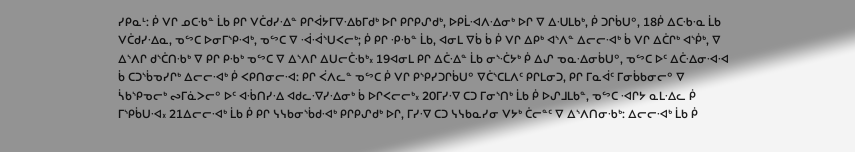ᓯᑭᓇᒻ: ᑮ ᐯᒋ ᓄᑕᑾᓐ ᒫᑲ ᑭᒋ ᐯᑖᑯᓯᐎᓐ ᑭᒋᐋᔭᒥᐁᐎᑲᒥᑯᒃ ᐅᒋ ᑭᒋᑭᔑᑯᒃ, ᐅᑭᒫᐗᐱᐎᓂᒃ ᐅᒋ ᐁ ᐃᑗᒪᑲᒃ, ᑮ ᑐᒋᑳᑌᐤ, 18ᑮ ᐃᑕᑾᓋ ᒫᑲ ᐯᑖᑯᓯᐎᓇ, ᓀᔥᑕ ᐅᓂᒥᔅᑭᐗᒃ, ᓀᔥᑕ ᐁ ᐙᐙᔅᑌᐸᓕᒃ; ᑮ ᑭᒋ ᑶᑾᓐ ᒫᑲ, ᐊᓂᒪ ᐁᑳ ᑳ ᑮ ᐯᒋ ᐃᑭᒃ ᐊᔅᐱᓐ ᐃᓕᓕᐗᒃ ᑳ ᐯᒋ ᐃᑖᒋᒃ ᐊᔅᑮᒃ, ᐁ ᐃᔅᐱᒋ ᑯᔅᑖᑎᑾᒃ ᐁ ᑭᒋ ᑭᑾᒃ ᓀᔥᑕ ᐁ ᐃᔅᐱᒋ ᐃᑌᓕᑖᑾᒃ᙮ 19ᐊᓂᒪ ᑭᒋ ᐃᑖᐎᓐ ᒫᑲ ᓂᔅᑣᔭᒃ ᑮ ᐃᔑ ᓀᓇᐎᓂᑳᑌᐤ, ᓀᔥᑕ ᐅᑦ ᐃᑖᐎᓂᐗᐗ ᑳ ᑕᑐᔅᑳᓀᓯᒋᒃ ᐃᓕᓕᐗᒃ ᑮ ᐸᑭᑎᓂᓕᐗ: ᑭᒋ ᐹᐱᓚᓐ ᓀᔥᑕ ᑮ ᐯᒋ ᑭᔅᑭᓯᑐᒋᑳᑌᐤ ᐁᑖᔅᑕᒪᐱᑦ ᑭᒋᒪᓂᑐ, ᑭᒋ ᒥᓇᐋᑦ ᒥᓂᑳᑲᓂᓕᐤ ᐁ ᓵᑲᔅᑭᓀᓕᒃ ᔓᒥᓈᐳᓕᐤ ᐅᑦ ᐊᒀᑎᓯᐎ ᐊᑯᓚᐌᓯᐎᓂᒃ ᑳ ᐅᒋᐸᓕᓕᒃ᙮ 20ᒥᓯᐌ ᑕᑐ ᒥᓂᔅᑎᒃ ᒫᑲ ᑮ ᐅᔑᒧᒪᑲᓐ, ᓀᔥᑕ ᐗᒋᔭ ᓇᒪᐎᓚ ᑮ ᒥᔅᑭᑳᑌᐗ᙮ 21ᐃᓕᓕᐗᒃ ᒫᑲ ᑮ ᑭᒋ ᓭᓭᑲᓂᔅᑳᑯᐗᒃ ᑭᒋᑭᔑᑯᒃ ᐅᒋ, ᒥᓯᐌ ᑕᑐ ᓭᓭᑲᓇᓯᓂ ᐯᔭᒃ ᑖᓕᓐᑦ ᐁ ᐃᔅᐱᑎᓂᑾᒃ: ᐃᓕᓕᐗᒃ ᒫᑲ ᑮ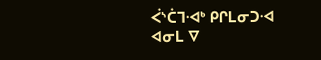ᐹᔅᑖᒣᐗᒃ ᑭᒋᒪᓂᑐᐗ ᐊᓂᒪ ᐁ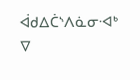ᐋᑯᐃᑖᔅᐱᓈᓂᐗᒃ ᐁ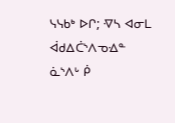ᓭᓭᑲᒃ ᐅᒋ; ᐌᓴ ᐊᓂᒪ ᐋᑯᐃᑖᔅᐱᓀᐎᓐ ᓈᔅᐱᒡ ᑮ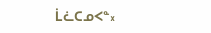ᒫᓛᑕᓄᐸᓐ᙮